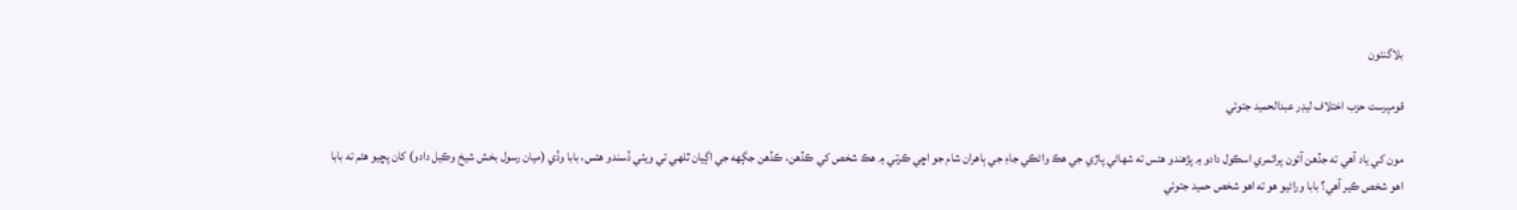بلاگنئون

قومپرست حزب اختلاف ليڊر عبدالحميد جتوئي

مون کي ياد آهي ته جڏهن آئون پرائمري اسڪول دادو ۾ پڙهندو هئس ته شھاڻي پاڙي جي هڪ واڻڪي جاءِ جي ٻاهران شام جو اڇي ڪرتي ۾ هڪ شخص کي ڪڏهن، ڪڏھن جڳھه جي اڳيان ٿلهي تي ويٺي ڏسندو هئس، بابا وڏي (ميان رسول بخش شيخ وڪيل دادو) کان پڇيو هئم ته بابا اهو شخص ڪير آهي؟ بابا وراڻيو هو ته اهو شخص حميد جتوئي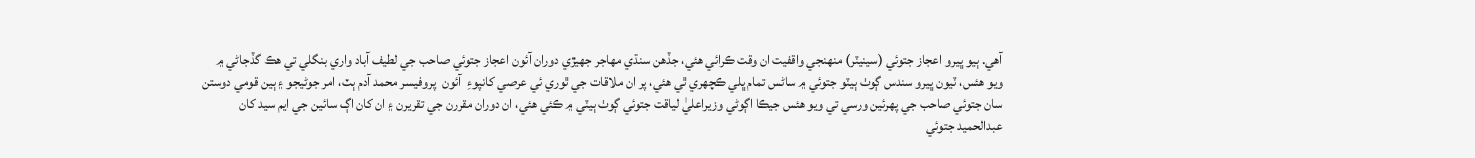آهي. ٻيو ڀيرو اعجاز جتوئي (سينيٽر) منھنجي واقفيت ان وقت ڪرائي هئي، جڏهن سنڌي مھاجر جهيڙي دوران آئون اعجاز جتوئي صاحب جي لطيف آباد واري بنگلي تي هڪ گڏجاڻي ۾ ويو هئس، ٽيون ڀيرو سندس ڳوٺ ٻيٽو جتوئي ۾ ساڻس تمام ڀلي ڪچھري ٿي هئي، پر ان ملاقات جي ٿوري ئي عرصي کانپوءِ  آئون  پروفيسر محمد آدم ٻٽ، امر جوڻيجو ۽ ٻين قومي دوستن سان جتوئي صاحب جي پھرئين ورسي تي ويو هئس جيڪا اڳوڻي وزيراعليٰ لياقت جتوئي ڳوٺ ٻيٽي ۾ ڪئي هئي، ان دوران مقررن جي تقريرن ۽ ان کان اڳ سائين جي ايم سيد کان عبدالحميد جتوئي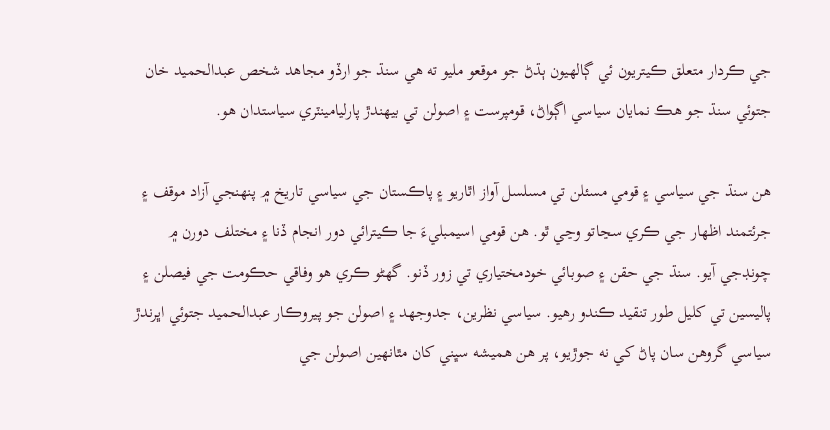جي ڪردار متعلق ڪيتريون ئي ڳالهيون ٻڌڻ جو موقعو مليو ته هي سنڌ جو ارڏو مجاهد شخص عبدالحميد خان جتوئي سنڌ جو هڪ نمايان سياسي اڳواڻ، قومپرست ۽ اصولن تي بيهندڙ پارليامينٽري سياستدان هو.

هن سنڌ جي سياسي ۽ قومي مسئلن تي مسلسل آواز اٿاريو ۽ پاڪستان جي سياسي تاريخ ۾ پنهنجي آزاد موقف ۽ جرئتمند اظهار جي ڪري سڃاتو وڃي ٿو. هن قومي اسيمبليءَ جا ڪيترائي دور انجام ڏنا ۽ مختلف دورن ۾ چونڊجي آيو. سنڌ جي حقن ۽ صوبائي خودمختياري تي زور ڏنو. گهڻو ڪري هو وفاقي حڪومت جي فيصلن ۽ پاليسين تي کليل طور تنقيد ڪندو رهيو. سياسي نظرين، جدوجهد ۽ اصولن جو پيروڪار عبدالحميد جتوئي اڀرندڙ سياسي گروهن سان پاڻ کي نه جوڙيو، پر هن هميشه سڀني کان مٿانھين اصولن جي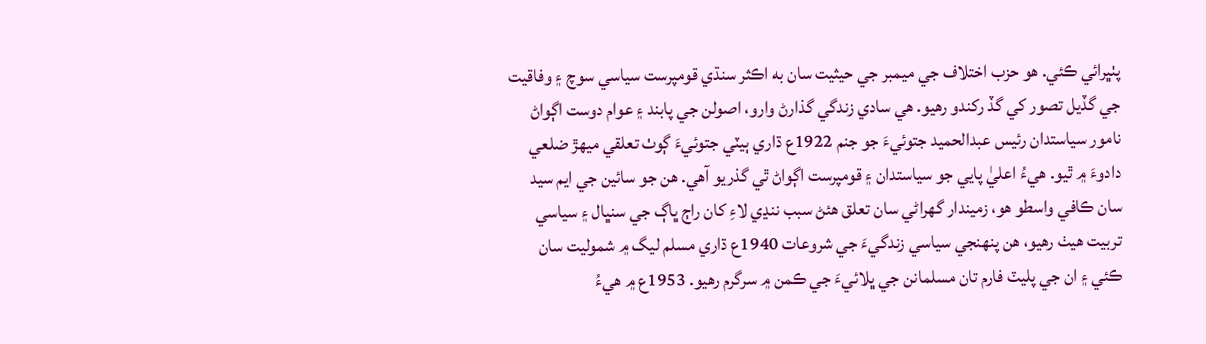پٺڀرائي ڪئي. هو حزب اختلاف جي ميمبر جي حيثيت سان به اڪثر سنڌي قومپرست سياسي سوچ ۽ وفاقيت جي گڏيل تصور کي گڏ رکندو رهيو. هي سادي زندگي گذارڻ وارو، اصولن جي پابند ۽ عوام دوست اڳواڻ نامور سياستدان رئيس عبدالحميد جتوئيءَ جو جنم 1922ع ڌاري ٻيٽي جتوئيءَ ڳوٺ تعلقي ميهڙ ضلعي دادوءَ ۾ ٿيو. هيءُ اعليٰ پايي جو سياستدان ۽ قومپرست اڳواڻ ٿي گذريو آهي. هن جو سائين جي ايم سيد سان ڪافي واسطو هو، زميندار گهراڻي سان تعلق هئڻ سبب ننڍي لاءِ کان راڄ ڀاڳ جي سنڀال ۽ سياسي تربيت هيٺ رهيو، هن پنهنجي سياسي زندگيءَ جي شروعات 1940ع ڌاري مسلم ليگ ۾ شموليت سان ڪئي ۽ ان جي پليٽ فارم تان مسلمانن جي ڀلائيءَ جي ڪمن ۾ سرگرم رهيو. 1953ع ۾ هيءُ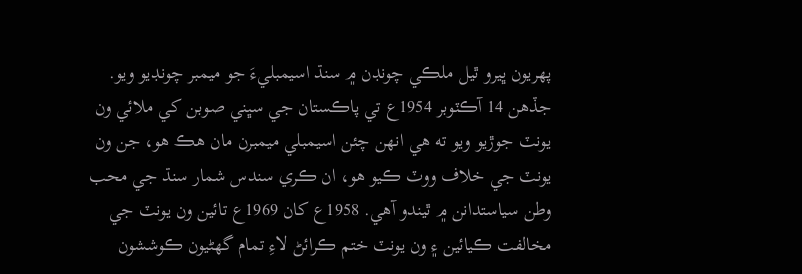پهريون ڀيرو ٿيل ملڪي چونڊن ۾ سنڌ اسيمبليءَ جو ميمبر چونڊيو ويو. جڏهن 14 آڪٽوبر 1954ع تي پاڪستان جي سڀني صوبن کي ملائي ون يونٽ جوڙيو ويو ته هي انهن چئن اسيمبلي ميمبرن مان هڪ هو، جن ون يونٽ جي خلاف ووٽ ڪيو هو، ان ڪري سندس شمار سنڌ جي محب وطن سياستدانن ۾ ٿيندو آهي. 1958ع کان 1969ع تائين ون يونٽ جي مخالفت ڪيائين ۽ ون يونٽ ختم ڪرائڻ لاءِ تمام گهڻيون ڪوششون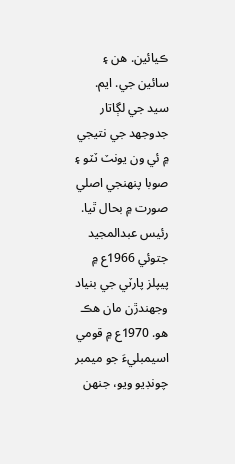ڪيائين. هن ۽ سائين جي. ايم. سيد جي لڳاتار جدوجهد جي نتيجي ۾ ئي ون يونٽ ٽٽو ۽ صوبا پنهنجي اصلي صورت ۾ بحال ٿيا. رئيس عبدالمجيد جتوئي 1966ع ۾ پيپلز پارٽي جي بنياد وجهندڙن مان هڪ هو. 1970ع ۾ قومي اسيمبليءَ جو ميمبر چونڊيو ويو، جنهن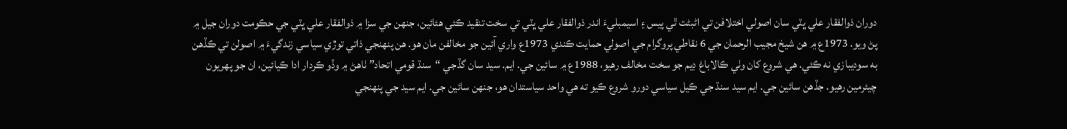دوران ذوالفقار علي ڀٽي سان اصولي اختلافن تي اڻبڻت ٿي پيس ۽ اسيمبليءَ اندر ذوالفقار علي ڀٽي تي سخت تنقيد ڪئي هئائين، جنهن جي سزا ۾ ذوالفقار علي ڀٽي جي حڪومت دوران جيل ۾ پڻ ويو. 1973ع ۾ هن شيخ مجيب الرحمان جي 6 نقاطي پروگرام جي اصولي حمايت ڪندي 1973ع واري آئين جو مخالفن مان هو. هن پنهنجي ذاتي توڙي سياسي زندگيءَ ۾ اصولن تي ڪڏهن به سوديبازي نه ڪئي. هي شروع کان وٺي ڪالاباغ ڊيم جو سخت مخالف رهيو، 1988ع ۾ سائين جي. ايم. سيد سان گڏجي “سنڌ قومي اتحاد” ٺاهڻ ۾ وڏو ڪردار ادا ڪيائين، ان جو پهريون چيئرمين رهيو. جڏهن سائين جي. ايم سيد سنڌ جي ڪيل سياسي دورو شروع ڪيو ته هي واحد سياستدان هو، جنهن سائين جي. ايم سيد جي پنهنجي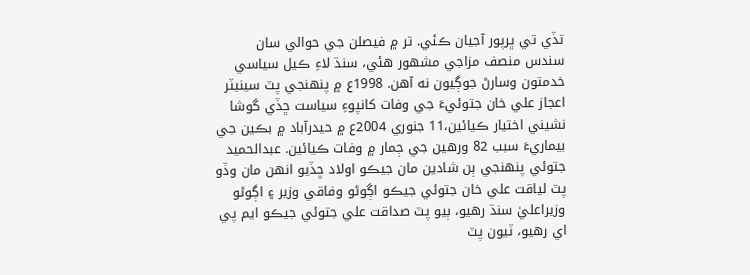تڏي تي ڀرپور آجيان ڪئي. تر ۾ فيصلن جي حوالي سان سندس منصف مزاجي مشهور هئي، سنڌ لاءِ ڪيل سياسي خدمتون وسارڻ جوڳيون نه آهن. 1998ع ۾ پنھنجي پٽ سينيٽر اعجاز علي خان جتوئيءَ جي وفات کانپوءِ سياست ڇڏي گوشا نشيني اختيار ڪيائين،11 جنوري 2004ع ۾ حيدرآباد ۾ بڪين جي بيماريءَ سبب 82 ورهين جي ڄمار ۾ وفات ڪيائين. عبدالحميد جتوئي پنھنجي ٻن شادين مان جيڪو اولاد ڇڏيو انهن مان وڏو پٽ لياقت علي خان جتوئي جيڪو اڳوڻو وفاقي وزير ۽ اڳوڻو وزيراعليٰ سنڌ رهيو، ٻيو پٽ صداقت علي جتوئي جيڪو ايم پي اي رهيو، ٽيون پٽ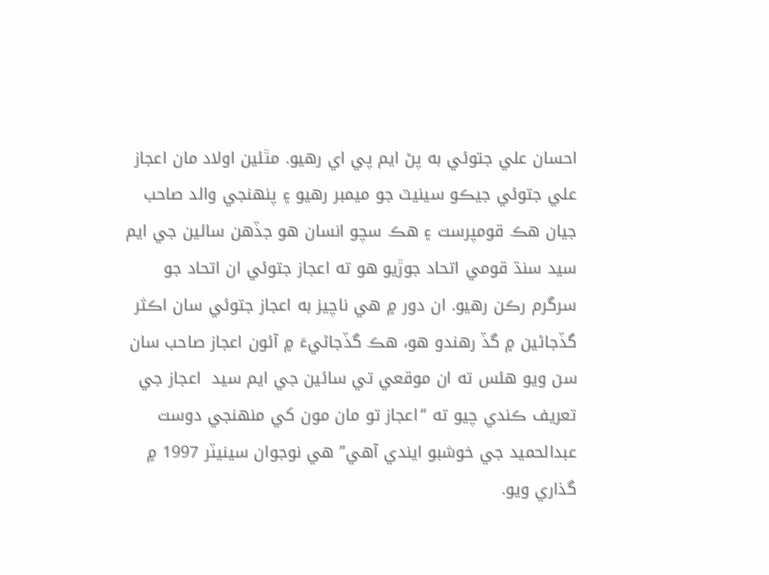احسان علي جتوئي به پڻ ايم پي اي رهيو. مٿئين اولاد مان اعجاز علي جتوئي جيڪو سينيٽ جو ميمبر رهيو ۽ پنھنجي والد صاحب جيان هڪ قومپرست ۽ هڪ سچو انسان هو جڏهن سائين جي ايم سيد سنڌ قومي اتحاد جوڙيو هو ته اعجاز جتوئي ان اتحاد جو سرگرم رڪن رهيو. ان دور ۾ هي ناچيز به اعجاز جتوئي سان اڪثر گڏجاڻين ۾ گڏ رهندو هو، هڪ گڏجاڻيءَ ۾ آئون اعجاز صاحب سان سن ويو هئس ته ان موقعي تي سائين جي ايم سيد  اعجاز جي تعريف ڪندي چيو ته “اعجاز تو مان مون کي منھنجي دوست عبدالحميد جي خوشبو ايندي آهي” هي نوجوان سينيٽر 1997 ۾ گذاري ويو.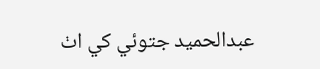عبدالحميد جتوئي کي اٺ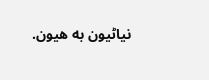نياڻيون به هيون.